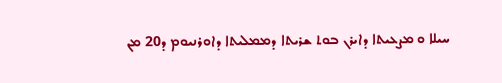ܚܝܠܐ ܘ ܡܨܥܝܬܐ ܕܐܝܪܢ ܒܘܬ ܫܪܝܬܐ ܕܡܡܠܝܬܐ ܕܐܘܪܢܝܘܡ ܕ20 ܡܢ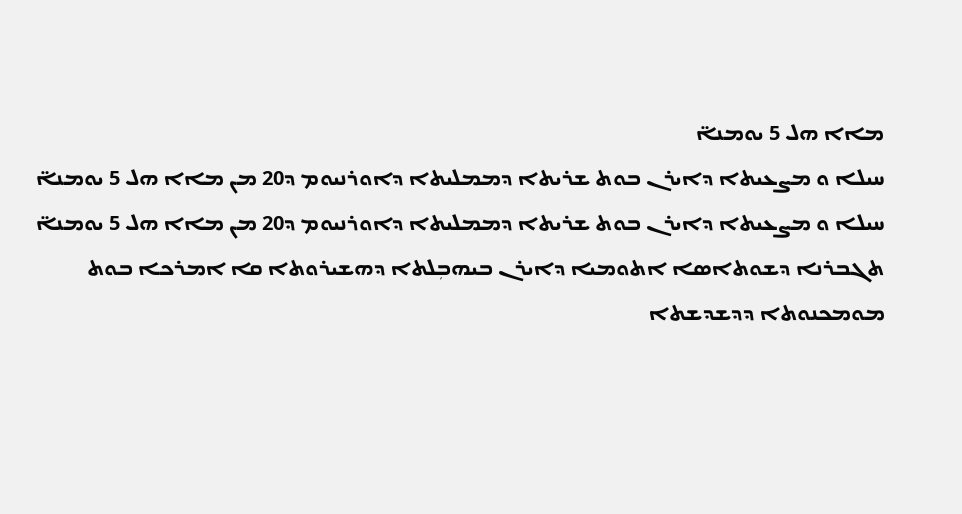ܡܐܐ ܗܠ 5 ܝܘܡܢܐ̈
ܚܝܠܐ ܘ ܡܨܥܝܬܐ ܕܐܝܪܢ ܒܘܬ ܫܪܝܬܐ ܕܡܡܠܝܬܐ ܕܐܘܪܢܝܘܡ ܕ20 ܡܢ ܡܐܐ ܗܠ 5 ܝܘܡܢܐ̈
ܚܝܠܐ ܘ ܡܨܥܝܬܐ ܕܐܝܪܢ ܒܘܬ ܫܪܝܬܐ ܕܡܡܠܝܬܐ ܕܐܘܪܢܝܘܡ ܕ20 ܡܢ ܡܐܐ ܗܠ 5 ܝܘܡܢܐ̈
ܬܓܒܪܢܐ ܕܫܘܬܐܣܐ ܐܬܘܡܝܐ ܕܐܝܪܢ ܒܝܗܒܼܠܬܐ ܕܗܫܝܪܘܬܐ ܩܐ ܐܡܪܟܐ ܒܘܬ ܡܘܡܟܢܘܬܐ ܕܕܫܕܫܬܐ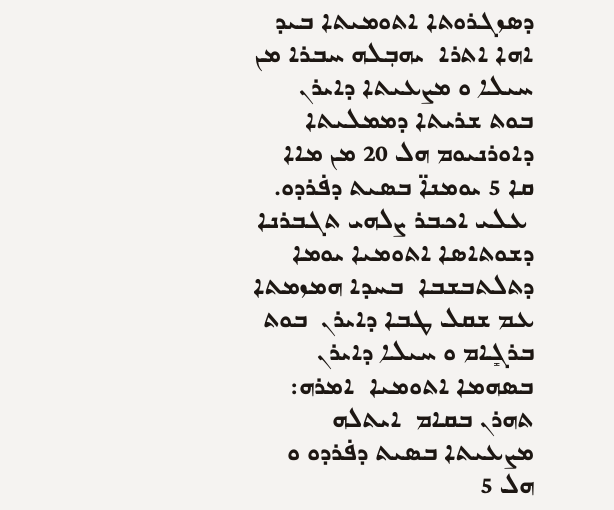ܕܣܙܓܪܘܬܐ ܐܬܘܡܝܬܐ ܒܝܕ ܐܗܐ ܐܬܪܐ  ܝܗܒܼܠܗ ܚܒܪܐ ܡܢ ܚܝܠܐ ܘ ܡܨܥܝܬܐ ܕܐܝܪܢ ܒܘܬ ܫܪܝܬܐ ܕܡܡܠܝܬܐ ܕܐܘܪܢܝܘܡ ܗܠ 20 ܡܢ ܡܐܐ ܩܐ 5 ܝܘܡܢܐ̈ ܒܣܝܬ ܕܦ̇ܪܕܘ.
 ܥܠܝ ܐܟܒܪ ܨܠܗܝ ܬܓܒܪܢܐ ܕܫܘܬܐܣܐ ܐܬܘܡܝܐ ܝܘܡܐ ܕܬܠܬܒܫܒܐ  ܒܚܕܐ ܗܡܙܡܬܐ ܥܡ ܫܩܠ ܛܒܐ ܕܐܝܪܢ  ܒܘܬ ܒܪܓܻܐܡ ܘ ܚܝܠܐ ܕܐܝܪܢ ܒܣܗܡܐ ܐܬܘܡܝܐ  ܐܡܪܗ: ܬܗܪܢ ܒܩܐܡ  ܐܝܬܠܗ ܡܨܥܝܬܐ ܒܣܝܬ ܕܦ̇ܪܕܘ ܘ ܗܠ 5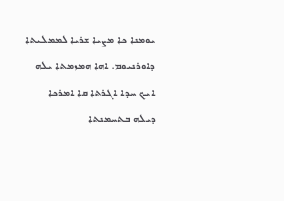ܝܘܡܢܐ ܟܐ ܡܨܝܐ ܫܪܝܐ ܠܡܡܠܝܬܐ ܕܐܘܪܢܝܘܡ. ܐܗܐ ܗܡܙܡܬܐ ܝܠܗ ܐܝܟ ܚܕܐ ܐܓܪܬܐ ܩܐ ܐܡܪܟܐ ܕܝܠܗ ܒܬܚܡܢܬܐ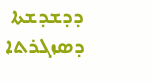ܕܕܫܕܫܬܐ ܕܣܙܓܪܬܐ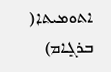ܐܬܘܡܝܬܐ( ܒܪܓܻܐܡ)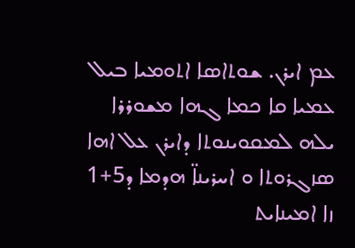ܥܡ ܐܝܪܢ. ܫܘܬܐܣܐ ܐܬܘܡܝܐ ܒܝܠ ܥܡܝܐ ܩܐ ܟܡܐ ܓܗܐ ܡܫܘܪܪܐ ܝܠܗ ܠܡܩܘܝܢܘܬܐ ܕܐܝܪܢ ܥܠ ܐܗܐ ܣܙܓܪܘܬܐ ܘ ܐܚܪܝܢܐ̈ ܗܕܡܐ ܕ5+1 ܙܐ ܐܡܝܢܐܝܬ